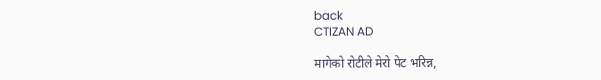back
CTIZAN AD

मागेको रोटीले मेरो पेट भरिन्न,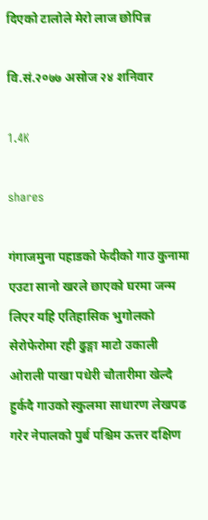दिएको टालोले मेरो लाज छोपिन्न

वि.सं.२०७७ असोज २४ शनिवार

1.4K

shares

गंगाजमुना पहाडको फेदीको गाउ कुनामा एउटा सानो खरले छाएको घरमा जन्म लिएर यहि एतिहासिक भुगोलको सेरोफेरोमा रही ढुङ्गा माटो उकाली ओराली पाखा पधेरी चौतारीमा खेल्दै हुर्कदै गाउको स्कुलमा साधारण लेखपढ गरेर नेपालको पुर्ब पश्चिम ऊत्तर दक्षिण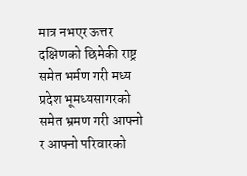मात्र नभएर ऊत्तर दक्षिणको छिमेकी राष्ट्र समेत भर्मण गरी मध्य प्रदेश भूमध्यसागरको समेत भ्रमण गरी आफ्नो र आफ्नो परिवारको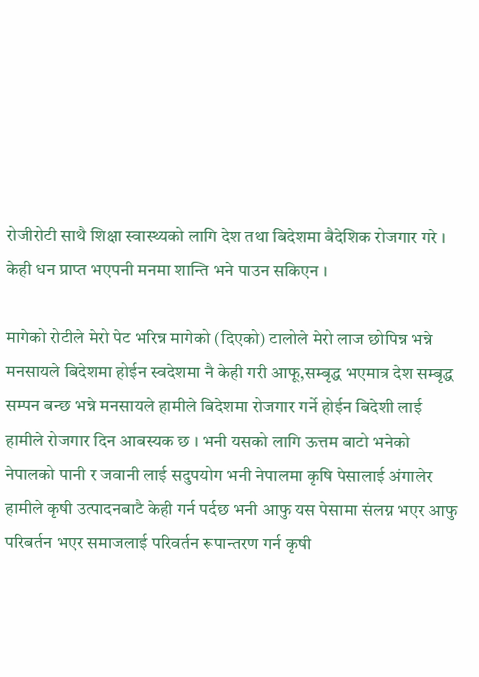रोजीरोटी साथै शिक्षा स्वास्थ्यको लागि देश तथा बिदेशमा बैदेशिक रोजगार गरे । केही धन प्राप्त भएपनी मनमा शान्ति भने पाउन सकिएन ।

मागेको रोटीले मेरो पेट भरिन्न मागेको (दिएको) टालोले मेरो लाज छोपिन्न भन्ने मनसायले बिदेशमा होईन स्वदेशमा नै केही गरी आफू,सम्बृद्ध भएमात्र देश सम्बृद्ध सम्पन बन्छ भन्ने मनसायले हामीले बिदेशमा रोजगार गर्ने होईन बिदेशी लाई हामीले रोजगार दिन आबस्यक छ । भनी यसको लागि ऊत्तम बाटो भनेको नेपालको पानी र जवानी लाई सदुपयोग भनी नेपालमा कृषि पेसालाई अंगालेर हामीले कृषी उत्पादनबाटै केही गर्न पर्दछ भनी आफु यस पेसामा संलग्न भएर आफु परिबर्तन भएर समाजलाई परिवर्तन रूपान्तरण गर्न कृषी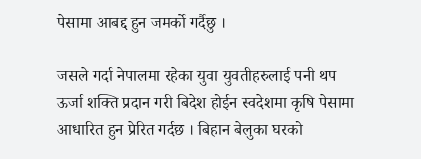पेसामा आबद्द हुन जमर्को गर्दैछु ।

जसले गर्दा नेपालमा रहेका युवा युवतीहरुलाई पनी थप ऊर्जा शक्ति प्रदान गरी बिदेश होईन स्वदेशमा कृषि पेसामा आधारित हुन प्रेरित गर्दछ । बिहान बेलुका घरको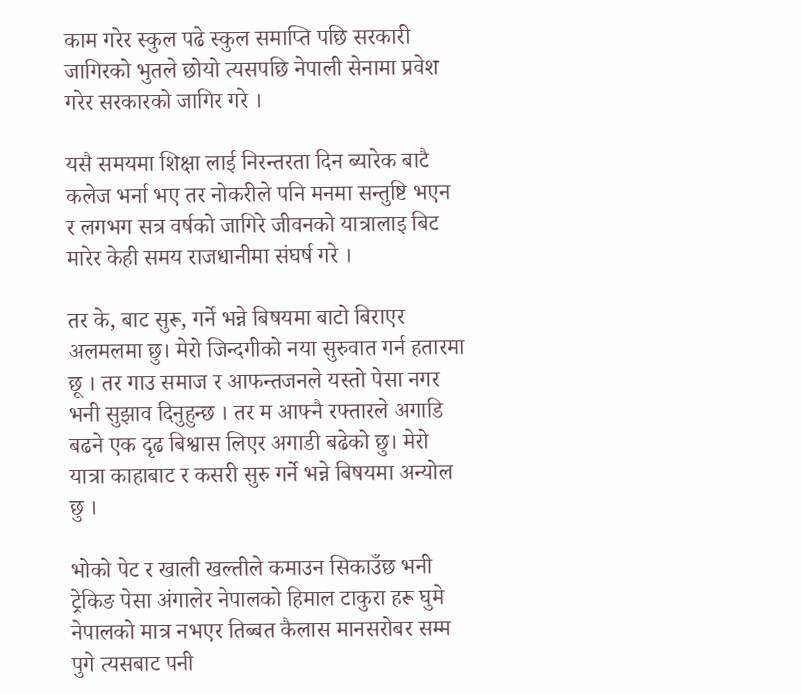काम गरेर स्कुल पढे स्कुल समाप्ति पछि सरकारी जागिरको भुतले छोयो त्यसपछि नेपाली सेनामा प्रवेश गरेर सरकारको जागिर गरे ।

यसै समयमा शिक्षा लाई निरन्तरता दिन ब्यारेक बाटै कलेज भर्ना भए तर नोकरीले पनि मनमा सन्तुष्टि भएन र लगभग सत्र वर्षको जागिरे जीवनको यात्रालाइ बिट मारेर केही समय राजधानीमा संघर्ष गरे ।

तर के, बाट सुरू, गर्ने भन्ने बिषयमा बाटो बिराएर अलमलमा छु। मेरो जिन्दगीको नया सुरुवात गर्न हतारमा छू । तर गाउ समाज र आफन्तजनले यस्तो पेसा नगर भनी सुझाव दिनुहुन्छ । तर म आफ्नै रफ्तारले अगाडि बढने एक दृढ बिश्वास लिएर अगाडी बढेको छु। मेरो यात्रा काहाबाट र कसरी सुरु गर्ने भन्ने बिषयमा अन्योल छु ।

भोको पेट र खाली खल्तीले कमाउन सिकाउँछ भनी ट्रेकिङ पेसा अंगालेर नेपालको हिमाल टाकुरा हरू घुमे नेपालको मात्र नभएर तिब्बत कैलास मानसरोबर सम्म पुगे त्यसबाट पनी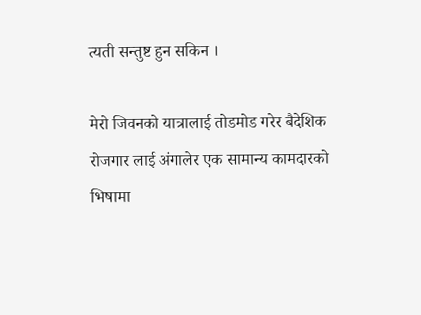त्यती सन्तुष्ट हुन सकिन ।

मेरो जिवनको यात्रालाई तोडमोड गरेर बैदेशिक रोजगार लाई अंगालेर एक सामान्य कामदारको भिषामा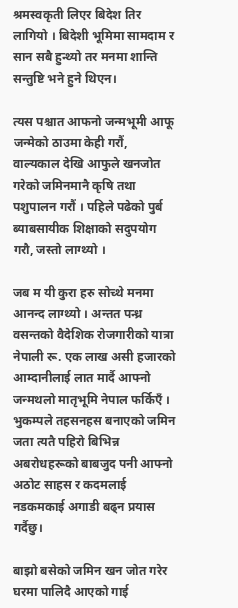श्रमस्वकृती लिएर बिदेश तिर लागियो । बिदेशी भूमिमा सामदाम र सान सबै हुन्थ्यो तर मनमा शान्ति सन्तुष्टि भने हुने थिएन।

त्यस पश्चात आफनो जन्मभूमी आफू जन्मेको ठाउमा केही गरौं, वाल्यकाल देखि आफुले खनजोत गरेको जमिनमानै कृषि तथा पशुपालन गरौं । पहिले पढेको पुर्ब ब्याबसायीक शिक्षाको सदुपयोग गरौ, जस्तो लाग्थ्यो ।

जब म यी कुरा हरु सोच्थे मनमा आनन्द लाग्थ्यो । अन्तत पन्ध्र वसन्तको वैदेशिक रोजगारीको यात्रा नेपाली रू. एक लाख असी हजारको आम्दानीलाई लात मार्दै आफ्नो जन्मथलो मातृभूमि नेपाल फर्किएँ । भुकम्पले तहसनहस बनाएको जमिन जता त्यतै पहिरो बिभिन्न अबरोधहरूको बाबजुद पनी आफ्नो अठोट साहस र कदमलाई नडकमकाई अगाडी बढ्न प्रयास गर्दैछु।

बाझो बसेको जमिन खन जोत गरेर घरमा पालिदै आएको गाई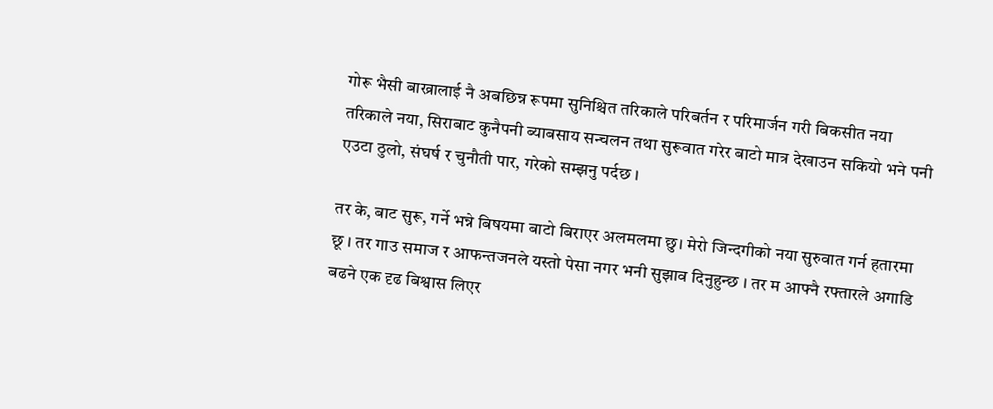गोरू भैसी बाख्रालाई नै अबछिन्न रूपमा सुनिश्चित तरिकाले परिबर्तन र परिमार्जन गरी बिकसीत नया तरिकाले नया, सिराबाट कुनैपनी ब्याबसाय सन्चलन तथा सुरूवात गरेर बाटो मात्र देखाउन सकियो भने पनी एउटा ठुलो, संघर्ष र चुनौती पार, गरेको सम्झनु पर्दछ ।

तर के, बाट सुरू, गर्ने भन्ने बिषयमा बाटो बिराएर अलमलमा छु। मेरो जिन्दगीको नया सुरुवात गर्न हतारमा छू । तर गाउ समाज र आफन्तजनले यस्तो पेसा नगर भनी सुझाव दिनुहुन्छ । तर म आफ्नै रफ्तारले अगाडि बढने एक दृढ बिश्वास लिएर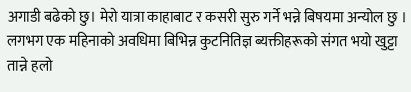अगाडी बढेको छु। मेरो यात्रा काहाबाट र कसरी सुरु गर्ने भन्ने बिषयमा अन्योल छु । लगभग एक महिनाको अवधिमा बिभिन्न कुटनितिज्ञ ब्यक्तीहरूको संगत भयो खुट्टा तान्ने हलो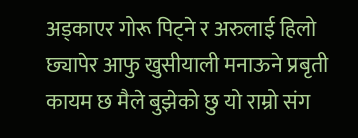अड्काएर गोरू पिट्ने र अरुलाई हिलो छ्यापेर आफु खुसीयाली मनाऊने प्रबृती कायम छ मैले बुझेको छु यो राम्रो संग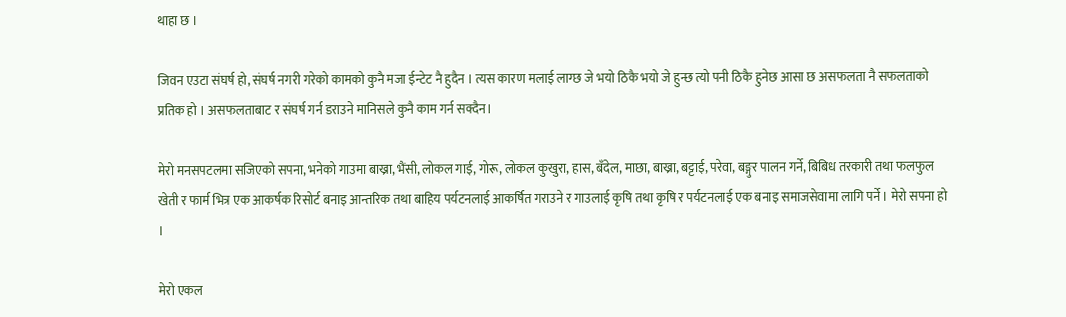थाहा छ ।

जिवन एउटा संघर्ष हो, संघर्ष नगरी गरेको कामको कुनै मजा ईन्टेट नै हुदैन । त्यस कारण मलाई लाग्छ जे भयो ठिकै भयो जे हुन्छ त्यो पनी ठिकै हुनेछ आसा छ असफलता नै सफलताको प्रतिक हो । असफलताबाट र संघर्ष गर्न डराउने मानिसले कुनै काम गर्न सक्दैन।

मेरो मनसपटलमा सजिएको सपना, भनेको गाउमा बाख्रा, भैंसी, लोकल गाई, गोरू, लोकल कुखुरा, हास, बँदेल, माछा, बाख्रा, बट्टाई, परेवा, बङ्गुर पालन गर्ने, बिबिध तरकारी तथा फलफुल खेती र फार्म भित्र एक आकर्षक रिसोर्ट बनाइ आन्तरिक तथा बाहिय पर्यटनलाई आकर्षित गराउने र गाउलाई कृषि तथा कृषि र पर्यटनलाई एक बनाइ समाजसेवामा लागि पर्ने । मेरो सपना हो ।

मेरो एकल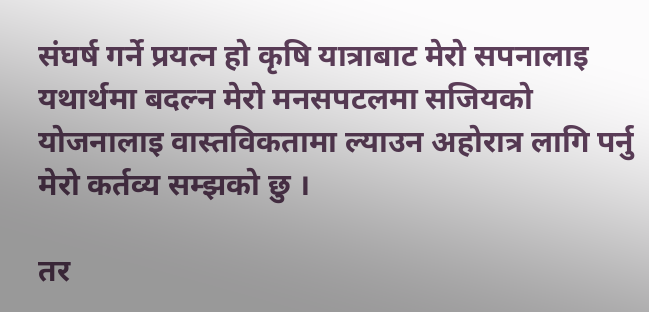संघर्ष गर्ने प्रयत्न हो कृषि यात्राबाट मेरो सपनालाइ यथार्थमा बदल्न मेरो मनसपटलमा सजियको योजनालाइ वास्तविकतामा ल्याउन अहोरात्र लागि पर्नु मेरो कर्तव्य सम्झको छु ।

तर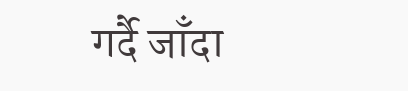गर्दै जाँदा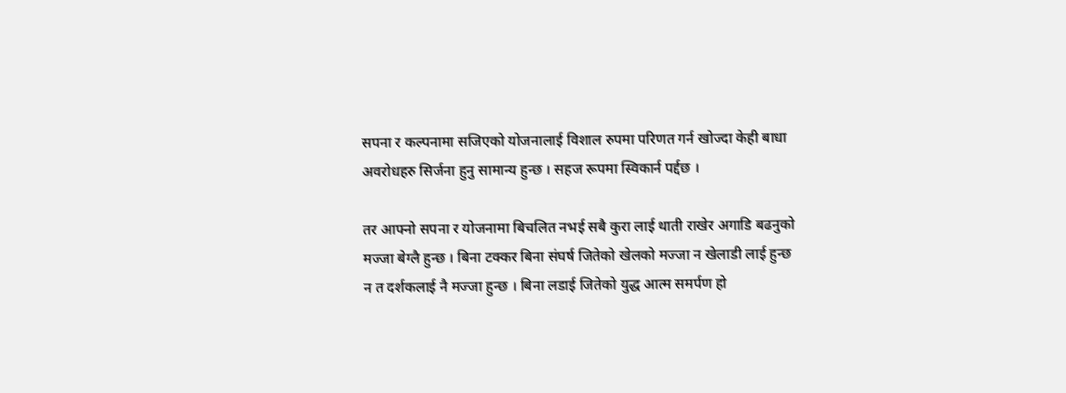सपना र कल्पनामा सजिएको योजनालाई विशाल रुपमा परिणत गर्न खोज्दा केही बाधा अवरोधहरु सिर्जना हुनु सामान्य हुन्छ । सहज रूपमा स्विकार्न पर्द्दछ ।

तर आफ्नो सपना र योजनामा बिचलित नभई सबै कुरा लाई थाती राखेर अगाडि बढनुको मज्जा बेग्लै हुन्छ । बिना टक्कर बिना संघर्ष जितेको खेलको मज्जा न खेलाडी लाई हुन्छ न त दर्शकलाई नै मज्जा हुन्छ । बिना लडाई जितेको युद्ध आत्म समर्पण हो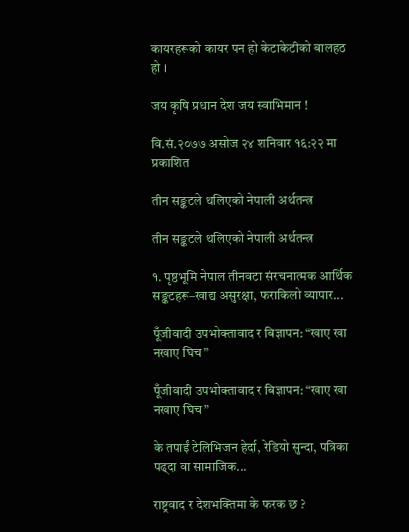कायरहरूको कायर पन हो केटाकेटीको बालहठ हो ।

जय कृषि प्रधान देश जय स्वाभिमान !

वि.सं.२०७७ असोज २४ शनिवार १६:२२ मा प्रकाशित

तीन सङ्कटले थलिएको नेपाली अर्थतन्त्र

तीन सङ्कटले थलिएको नेपाली अर्थतन्त्र

१. पृष्ठभूमि नेपाल तीनवटा संरचनात्मक आर्थिक सङ्कटहरू–खाद्य असुरक्षा, फराकिलो व्यापार...

पूँजीवादी उपभोक्तावाद र बिज्ञापन: “खाए खा नखाए घिच”

पूँजीवादी उपभोक्तावाद र बिज्ञापन: “खाए खा नखाए घिच”

के तपाईं टेलिभिजन हेर्दा, रेडियो सुन्दा, पत्रिका पढ्दा वा सामाजिक...

राष्ट्रवाद र देशभक्तिमा के फरक छ ?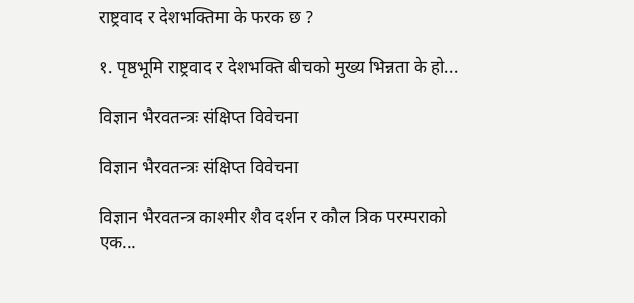राष्ट्रवाद र देशभक्तिमा के फरक छ ?

१. पृष्ठभूमि राष्ट्रवाद र देशभक्ति बीचको मुख्य भिन्नता के हो...

विज्ञान भैरवतन्त्रः संक्षिप्त विवेचना

विज्ञान भैरवतन्त्रः संक्षिप्त विवेचना

विज्ञान भैरवतन्त्र काश्मीर शैव दर्शन र कौल त्रिक परम्पराको एक...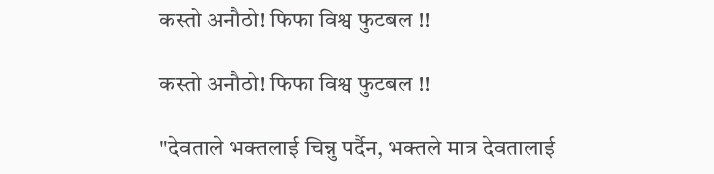कस्तो अनौठो! फिफा विश्व फुटबल !!

कस्तो अनौठो! फिफा विश्व फुटबल !!

"देवताले भक्तलाई चिन्नु पर्दैन, भक्तले मात्र देवतालाई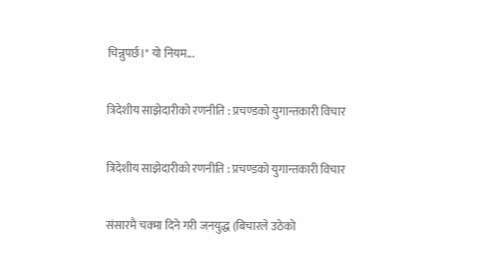चिन्नुपर्छ।" यो नियम...

त्रिदेशीय साझेदारीको रणनीति : प्रचण्डको युगान्तकारी विचार

त्रिदेशीय साझेदारीको रणनीति : प्रचण्डको युगान्तकारी विचार

संसारमै चक्मा दिने गरी जनयुद्ध (बिचारले उठेको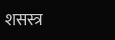शसस्त्र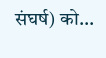संघर्ष) को...